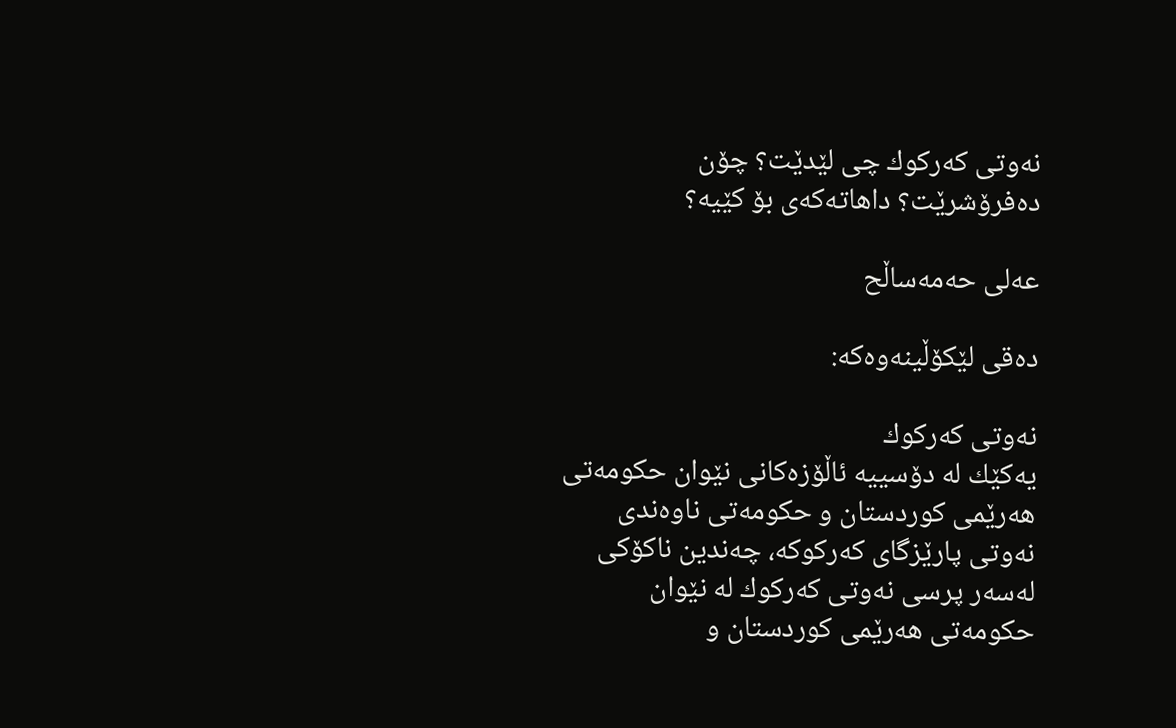نه‌وتی‌ كه‌ركوك چی‌ لێدێت؟ چۆن ده‌فرۆشرێت؟ داهاته‌كه‌ی‌ بۆ كێیه‌؟

عەلی حەمەساڵح

ده‌قی‌ لێكۆڵینه‌وه‌كه‌:

نه‌وتی‌ كه‌ركوك
یه‌كێك له‌ دۆسییه‌ ئاڵۆزه‌كانی‌ نێوان حكومه‌تی‌ هه‌رێمی‌ كوردستان و حكومه‌تی‌ ناوه‌ندی‌ نه‌وتی‌ پارێزگای‌ كه‌ركوكه‌، چه‌ندین ناكۆكی‌ له‌سه‌ر پرسی‌ نه‌وتی‌ كه‌ركوك له‌ نێوان حكومه‌تی‌ هه‌رێمی‌ كوردستان و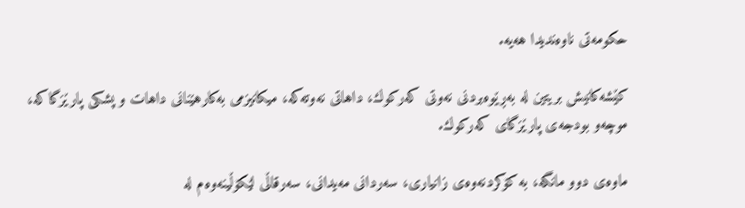حكومه‌تی‌ ناوه‌ندیدا هه‌یه‌.

كێشه‌كانیش بریتین له‌ به‌ڕێوه‌بردنی‌ نه‌وتی‌ كه‌ركوك، داهاتی‌ نه‌وته‌كه‌، میكانیزمی‌ به‌كارهێنانی‌ داهات و پشكی‌ پارێزگاكه‌، موچه‌و بودجه‌ی‌ پارێزگای‌ كه‌ركوك.

ماوه‌ی دوو مانگه‌، به‌ كۆكردنه‌وه‌ی‌ زانیاری‌، سه‌ردانی‌ مه‌یدانی‌، سه‌رقاڵی‌ لێكۆڵینه‌وه‌م له‌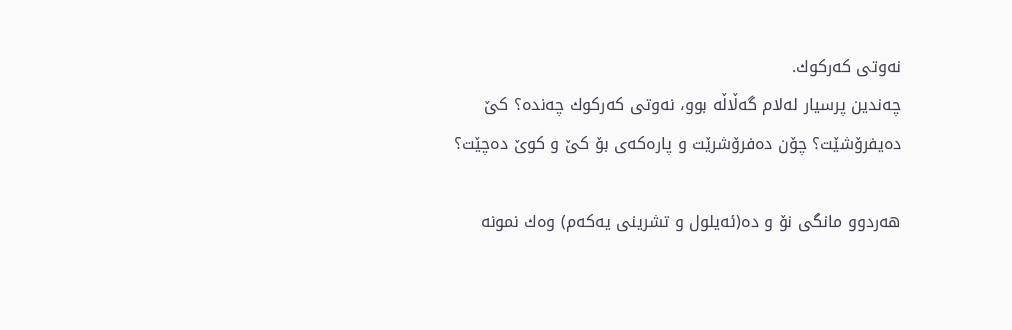نه‌وتی‌ كه‌ركوك.
چه‌ندین پرسیار له‌لام گه‌ڵاڵه‌ بوو، نه‌وتی‌ كه‌ركوك چه‌نده‌؟ كێ‌ ده‌یفرۆشێت؟ چۆن ده‌فرۆشرێت و پاره‌كه‌ی‌ بۆ كێ‌ و كوێ‌ ده‌چێت؟

هه‌ردوو مانگی‌ نۆ و ده‌(ئه‌یلول و تشرینی‌ یه‌كه‌م) وه‌ك نمونه‌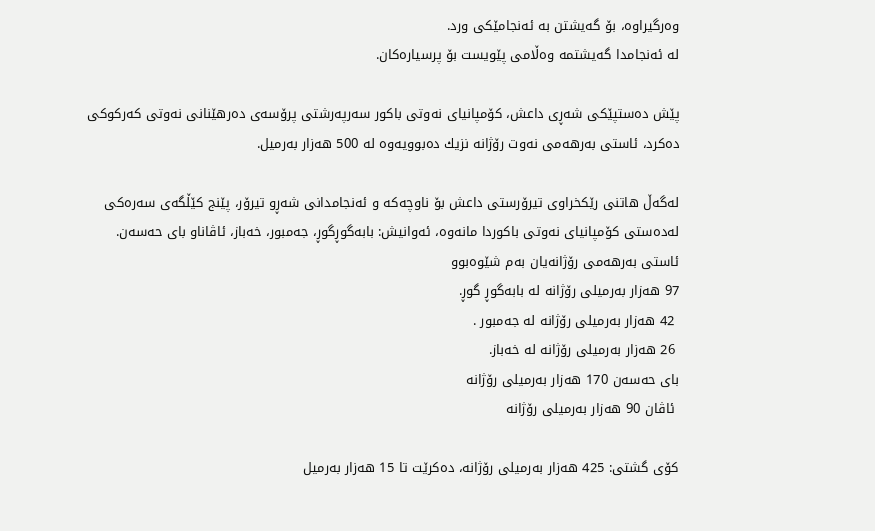وه‌رگیراوه‌، بۆ گه‌یشتن به‌ ئه‌نجامێكی‌ ورد.
له‌ ئه‌نجامدا گه‌یشتمه‌ وه‌ڵامی‌ پێویست بۆ پرسیاره‌كان.

پێش ده‌ستپێكی‌ شه‌ڕی‌ داعش، كۆمپانیای‌ نه‌وتی‌ باكور سه‌رپه‌رشتی‌ پرۆسه‌ی‌ ده‌رهێنانی‌ نه‌وتی‌ كه‌ركوكی‌ ده‌كرد، ئاستی‌ به‌رهه‌می‌ نه‌وت رۆژانه‌ نزیك ده‌بوویه‌وه‌ له‌ 500 هه‌زار به‌رمیل.

له‌گه‌ڵ هاتنی‌ رێكخراوی‌ تیرۆرستی‌ داعش بۆ ناوچه‌كه‌ و ئه‌نجامدانی‌ شه‌ڕو تیرۆر، پێنج كێڵگه‌ی‌ سه‌ره‌كی‌ له‌ده‌ستی‌ كۆمپانیای‌ نه‌وتی‌ باكوردا مانه‌وه‌، ئه‌وانیش: بابه‌گوڕگوڕ، جه‌مبور، خه‌باز، ئاڤاناو بای‌ حه‌سه‌ن.
ئاستی‌ به‌رهه‌می‌ رۆژانه‌یان به‌م شێوه‌بوو
97 هه‌زار به‌رمیلی‌ رۆژانه‌ له‌ بابه‌گوڕ گوڕ.
 42 هه‌زار به‌رمیلی‌ رۆژانه‌ له‌ جه‌مبور .
 26 هه‌زار به‌رمیلی‌ رۆژانه‌ له‌ خه‌باز.
بای‌ حه‌سه‌ن 170 هه‌زار به‌رمیلی‌ رۆژانه‌
 ئاڤان 90 هه‌زار به‌رمیلی‌ رۆژانه‌

كۆی‌ گشتی‌: 425 هه‌زار به‌رمیلی‌ رۆژانه‌، ده‌كرێت تا 15 هه‌زار به‌رمیل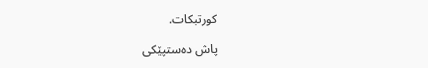كورتبكات.

پاش ده‌ستپێكی‌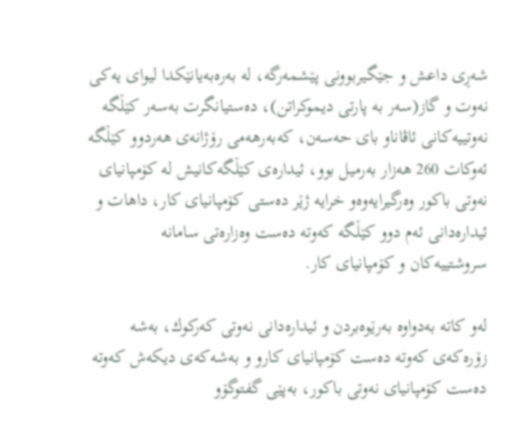شه‌ڕی‌ داعش و جێگیربوونی‌ پێشمه‌رگه‌، له‌ به‌ره‌به‌یانێكدا لیوای‌ یه‌كی‌ نه‌وت و گاز(سه‌ر به‌ پارتی‌ دیموكراتن)، ده‌ستیانگرت به‌سه‌ر كێڵگه‌ نه‌وتییه‌كانی‌ ئاڤاناو بای‌ حه‌سه‌ن، كه‌به‌رهه‌می‌ رۆژانه‌ی‌ هه‌ردوو كێڵگه‌ ئه‌وكات 260 هه‌زار به‌رمیل بوو، ئیداره‌ی‌ كێڵگه‌كانیش له‌ كۆمپانیای‌ نه‌وتی‌ باكور وه‌رگیرایه‌وه‌و خرایه‌ ژێر ده‌ستی‌ كۆمپانیای‌ كار، داهات و ئیداره‌دانی‌ ئه‌م دوو كێڵگه‌ كه‌وته‌ ده‌ست وه‌زاره‌تی‌ سامانه‌ سروشتییه‌كان و كۆمپانیای‌ كار.

له‌و كاته‌ به‌دواوه‌ به‌رێوه‌بردن و ئیداره‌دانی‌ نه‌وتی‌ كه‌ركوك، به‌شه‌ زۆره‌كه‌ی‌ كه‌وته‌ ده‌ست كۆمپانیای‌ كارو و به‌شه‌كه‌ی‌ دیكه‌ش كه‌وته‌ ده‌ست كۆمپانیای‌ نه‌وتی‌ باكور، به‌پێی‌ گفتوگۆو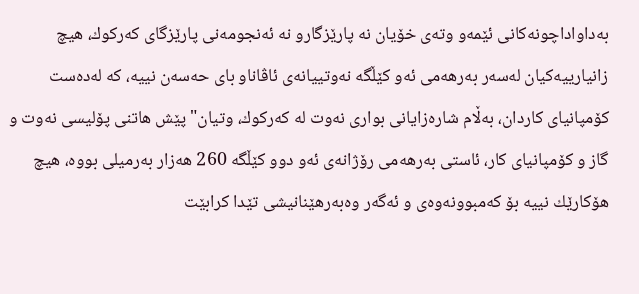به‌داواداچونه‌كانی‌ ئێمه‌و وته‌ی‌ خۆیان نه‌ پارێزگارو نه‌ ئه‌نجومه‌نی‌ پارێزگای‌ كه‌ركوك، هیچ زانیارییه‌كیان له‌سه‌ر به‌رهه‌می‌ ئه‌و كێڵگه‌ نه‌وتییانه‌ی‌ ئاڤاناو بای‌ حه‌سه‌ن نییه‌، كه‌ له‌ده‌ست كۆمپانیای‌ كاردان، به‌ڵام شاره‌زایانی‌ بواری‌ نه‌وت له‌ كه‌ركوك، وتیان" پێش هاتنی‌ پۆلیسی‌ نه‌وت و گاز و كۆمپانیای‌ كار، ئاستی‌ به‌رهه‌می‌ رۆژانه‌ی‌ ئه‌و دوو كێڵگه‌ 260 هه‌زار به‌رمیلی‌ بووه‌، هیچ هۆكارێك نییه‌ بۆ كه‌مبوونه‌وه‌ی‌ و ئه‌گه‌ر وه‌به‌رهێنانیشی‌ تێدا كرابێت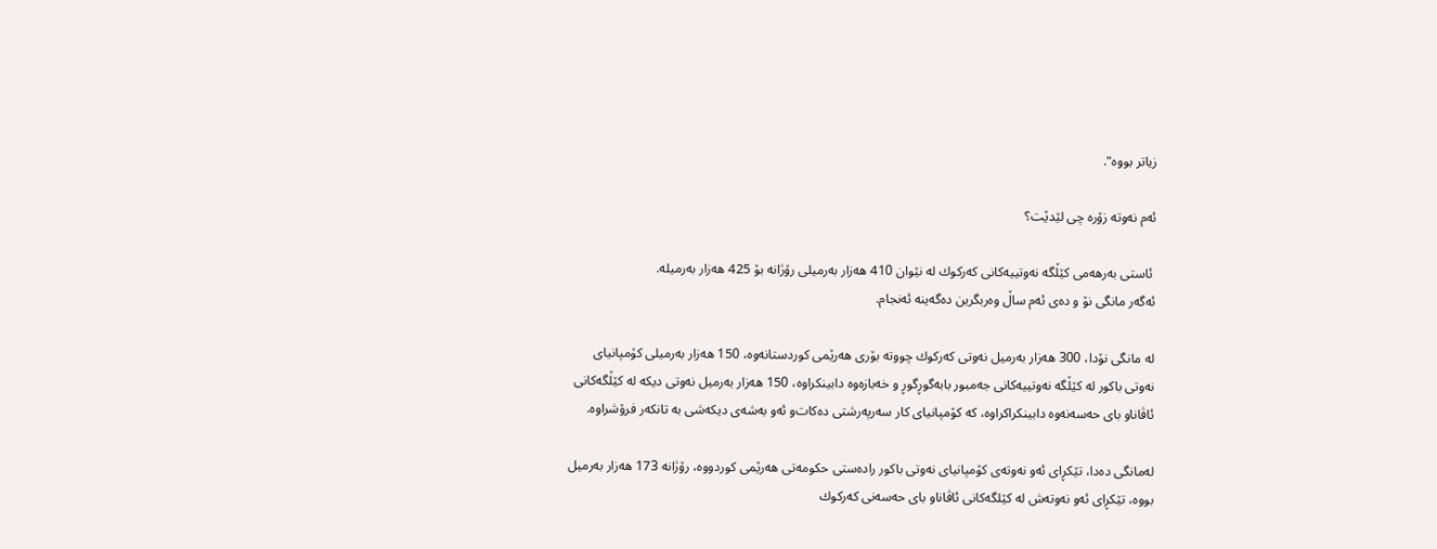زیاتر بووه‌".

ئه‌م نه‌وته‌ زۆره‌ چی‌ لێدێت؟

 ئاستی‌ به‌رهه‌می‌ كێڵگه‌ نه‌وتییه‌كانی‌ كه‌ركوك له‌ نێوان 410 هه‌زار به‌رمیلی‌ رۆژانه‌ بۆ 425 هه‌زار به‌رمیله‌.
ئه‌گه‌ر مانگی‌ نۆ و ده‌ی‌ ئه‌م ساڵ وه‌ربگرین ده‌گه‌ینه‌ ئه‌نجام.

له‌ مانگی‌ نۆدا، 300 هه‌زار به‌رمیل نه‌وتی‌ كه‌ركوك چووته‌ بۆری هه‌رێمی‌ كوردستانه‌وه‌، 150 هه‌زار به‌رمیلی‌ كۆمپانیای‌ نه‌وتی‌ باكور له‌ كێڵگه‌ نه‌وتییه‌كانی‌ جه‌مبور بابه‌گوڕگوڕ و خه‌بازه‌وه‌ دابینكراوه‌، 150 هه‌زار به‌رمیل نه‌وتی‌ دیكه‌ له‌ كێڵگه‌كانی‌ ئاڤاناو بای‌ حه‌سه‌نه‌وه‌ دابینكراكراوه‌، كه‌ كۆمپانیای‌ كار سه‌رپه‌رشتی‌ ده‌كات‌و ئه‌و به‌شه‌ی‌ دیكه‌شی‌ به‌ تانكه‌ر فرۆشراوه‌.

له‌مانگی‌ ده‌دا، تێكڕای‌ ئه‌و نه‌وته‌ی‌ كۆمپانیای‌ نه‌وتی‌ باكور راده‌ستی‌ حكومه‌تی‌ هه‌رێمی‌ كوردووه‌، رۆژانه‌ 173 هه‌زار به‌رمیل بووه‌، تێكڕای‌ ئه‌و نه‌وته‌ش له‌ كێلگه‌كانی‌ ئاڤاناو بای‌ حه‌سه‌نی‌ كه‌ركوك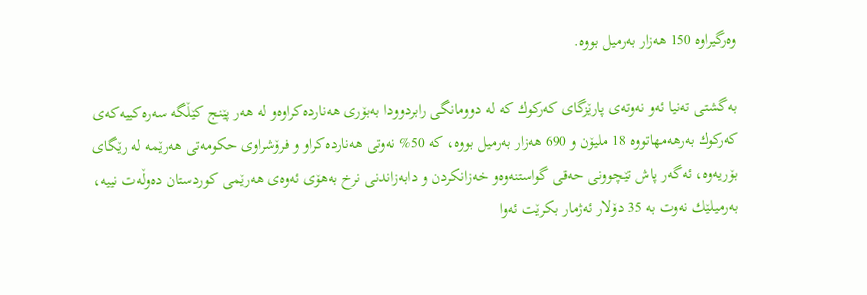وه‌رگیراوه‌ 150 هه‌زار به‌رمیل بووه‌.

به‌گشتی‌ ته‌نیا ئه‌و نه‌وته‌ی‌ پارێزگای‌ كه‌ركوك كه‌ له‌ دوومانگی‌ رابردوودا به‌بۆری‌ هه‌نارده‌كراوه‌و له‌ هه‌ر پێنج كێڵگه‌ سه‌ره‌كییه‌كه‌ی‌ كه‌ركوك به‌رهه‌مهاتووه‌ 18 ملیۆن و 690 هه‌زار به‌رمیل بووه‌، كه‌ 50% نه‌وتی‌ هه‌نارده‌كراو و فرۆشراوی‌ حكومه‌تی‌ هه‌رێمه‌ له‌ رێگای‌ بۆریه‌وه‌، ئه‌گه‌ر پاش تێچوونی‌ حه‌قی‌ گواستنه‌وه‌و خه‌زانكردن و دابه‌زاندنی‌ نرخ به‌هۆی‌ ئه‌وه‌ی‌ هه‌رێمی‌ كوردستان ده‌وڵه‌ت نییه‌، به‌رمیلێك نه‌وت به‌ 35 دۆلار ئه‌ژمار بكرێت ئه‌وا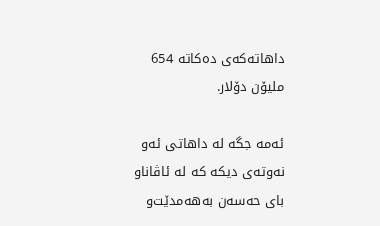داهاته‌كه‌ی‌ ده‌كاته‌ 654 ملیۆن دۆلار.

ئه‌مه‌ جگه‌ له‌ داهاتی‌ ئه‌و نه‌وته‌ی‌ دیكه‌ كه‌ له‌ ئاڤاناو بای‌ حه‌سه‌ن به‌هه‌مدێت‌و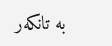به‌ تانكه‌ر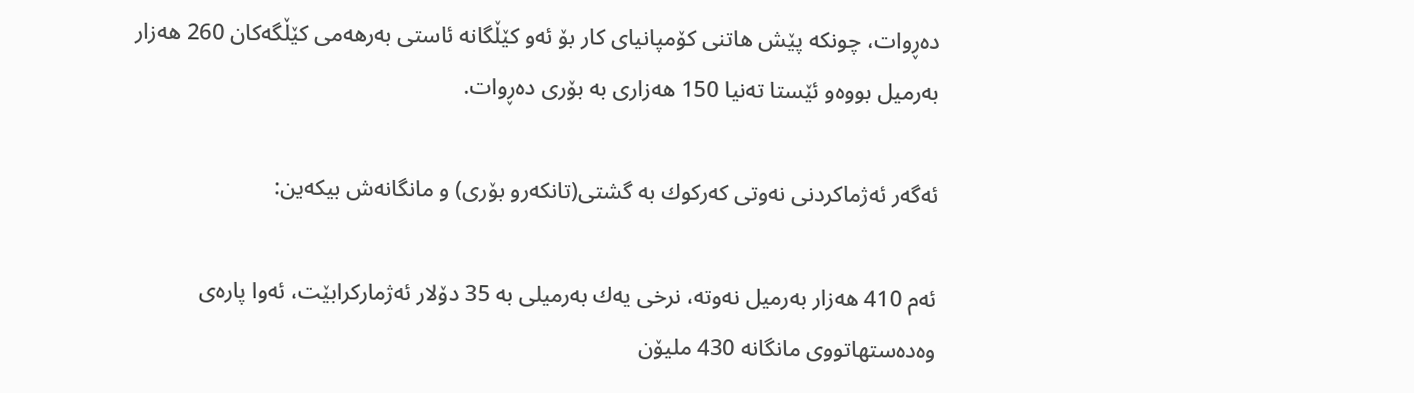ده‌ڕوات، چونكه‌ پێش هاتنی‌ كۆمپانیای‌ كار بۆ ئه‌و كێڵگانه‌ ئاستی‌ به‌رهه‌می‌ كێڵگه‌كان 260 هه‌زار به‌رمیل بووه‌و ئێستا ته‌نیا 150 هه‌زاری‌ به‌ بۆری‌ ده‌ڕوات.

ئه‌گه‌ر ئه‌ژماكردنی‌ نه‌وتی‌ كه‌ركوك به‌ گشتی‌(تانكه‌رو بۆری‌) و مانگانه‌ش بیكه‌ین:

ئه‌م 410 هه‌زار به‌رمیل نه‌وته‌، نرخی‌ یه‌ك به‌رمیلی‌ به‌ 35 دۆلار ئه‌ژماركرابێت، ئه‌وا پاره‌ی‌ وه‌ده‌ستهاتووی‌ مانگانه‌ 430 ملیۆن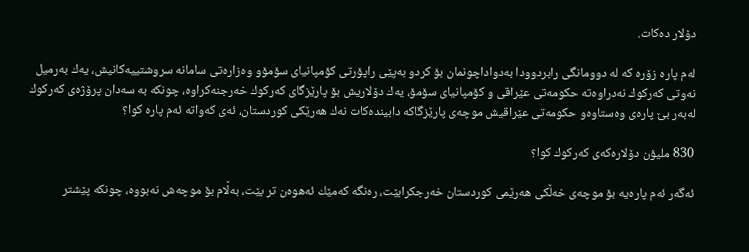دۆلار ده‌كات.

له‌م پاره‌ زۆره‌ كه‌ له‌ دوومانگی‌ رابردوودا به‌دواداچونمان بۆ كردو به‌پێی‌ راپۆرتی‌ كۆمپانیای‌ سۆمۆو وه‌زاره‌تی‌ سامانه‌ سروشتییه‌كانیش، یه‌ك به‌رمیل نه‌وتی‌ كه‌ركوك نه‌دراوه‌ته‌ حكومه‌تی‌ عێراقی و كۆمپانیای‌ سۆمۆ، یه‌ك دۆلاریش بۆ پارێزگای‌ كه‌ركوك خه‌رجنه‌كراوه‌، چونكه‌ به‌ سه‌دان پرۆژه‌ی‌ كه‌ركوك له‌به‌ر بێ‌ پاره‌ی‌ وه‌ستاوه‌و حكومه‌تی‌ عێراقیش موچه‌ی‌ پارێزگاكه‌ دابینده‌كات نه‌ك هه‌رێكی‌ كوردستان، ئه‌ی‌ كه‌واته‌ ئه‌م پاره‌ كوا؟

830 ملیۆن دۆلاره‌كه‌ی‌ كه‌ركوك كوا؟

ئه‌گه‌ر ئه‌م پاره‌یه‌ بۆ موچه‌ی‌ خه‌ڵكی‌ هه‌رێمی‌ كوردستان خه‌رجكرابێت، ره‌نگه‌ كه‌مێك ئه‌هوه‌ن تر بێت، به‌ڵام بۆ موچه‌ش نه‌بووه‌، چونكه‌ پێشتر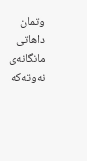وتمان داهاتی‌ مانگانه‌ی‌ نه‌وته‌كه‌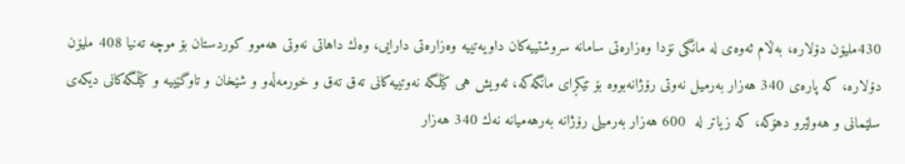430ملیۆن دۆلاره‌، به‌ڵام ئه‌وه‌ی‌ له‌ مانگی‌ نۆدا وه‌زاره‌تی‌ سامانه‌ سروشتییه‌كان داویه‌تییه‌ وه‌زاره‌تی‌ دارایی، وه‌ك داهاتی‌ نه‌وتی‌ هه‌موو كوردستان بۆ موچه‌ ته‌نیا 408 ملیۆن دۆلاره‌، كه‌ پاره‌ی‌ 340 هه‌زار به‌رمیل نه‌وتی‌ رۆژانه‌بووه‌ بۆ تێكڕای‌ مانگه‌كه‌، ئه‌ویش هی‌ كێڵگه‌ نه‌وتییه‌كانی‌ ته‌ق ته‌ق و خورمه‌ڵه‌و و شێخان و تاوگێییه‌ و كێڵگه‌كانی‌ دیكه‌ی‌ سلێمانی‌ و هه‌ولێرو دهۆكه‌، كه‌ زیاتر له‌  600 هه‌زار به‌رمیلی‌ رۆژانه‌ به‌رهه‌میانه‌ نه‌ك 340 هه‌زار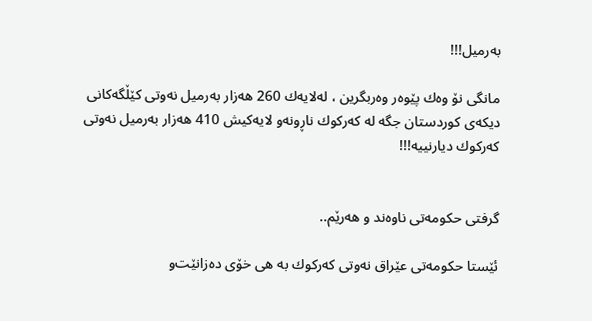به‌رمیل!!!

مانگی‌ نۆ وه‌ك پێوه‌ر وه‌ربگرین ، له‌لایه‌ك 260 هه‌زار به‌رمیل نه‌وتی‌ كێڵگه‌كانی‌ دیكه‌ی‌ كوردستان جگه‌ له‌ كه‌ركوك ناڕونه‌و لایه‌كیش 410 هه‌زار به‌رمیل نه‌وتی‌ كه‌ركوك دیارنییه‌!!!


گرفتی‌ حكومه‌تی‌ ناوه‌ند و هه‌رێم..

ئێستا حكومه‌تی‌ عێراق نه‌وتی‌ كه‌ركوك به‌ هی‌ خۆی‌ ده‌زانێت‌و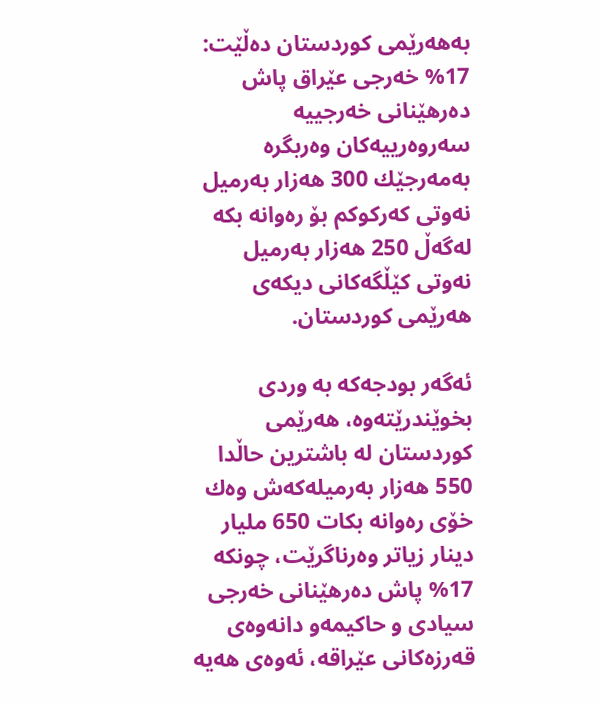به‌هه‌رێمی‌ كوردستان ده‌ڵێت: 17% خه‌رجی‌ عێراق پاش ده‌رهێنانی‌ خه‌رجییه‌ سه‌روه‌رییه‌كان وه‌ربگره‌ به‌مه‌رجێك 300 هه‌زار به‌رمیل نه‌وتی‌ كه‌ركوكم بۆ ره‌وانه‌ بكه‌ له‌گه‌ڵ 250 هه‌زار به‌رمیل نه‌وتی‌ كێڵگه‌كانی‌ دیكه‌ی‌ هه‌رێمی‌ كوردستان.

ئه‌گه‌ر بودجه‌كه‌ به‌ وردی‌ بخوێندرێته‌وه‌، هه‌رێمی‌ كوردستان له‌ باشترین حاڵدا 550 هه‌زار به‌رمیله‌كه‌ش وه‌ك خۆی‌ ره‌وانه‌ بكات 650 ملیار دینار زیاتر وه‌رناگرێت، چونكه‌ 17% پاش ده‌رهێنانی‌ خه‌رجی‌ سیادی‌ و حاكیمه‌و دانه‌وه‌ی‌ قه‌رزه‌كانی‌ عێراقه‌، ئه‌وه‌ی‌ هه‌یه‌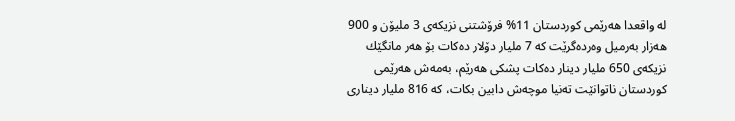له‌ واقعدا هه‌رێمی‌ كوردستان 11% فرۆشتنی‌ نزیكه‌ی‌ 3 ملیۆن و 900 هه‌زار به‌رمیل وه‌رده‌گرێت كه‌ 7 ملیار دۆلار ده‌كات بۆ هه‌ر مانگێك نزیكه‌ی‌ 650 ملیار دینار ده‌كات پشكی‌ هه‌رێم، به‌مه‌ش هه‌رێمی‌ كوردستان ناتوانێت ته‌نیا موچه‌ش دابین بكات، كه‌ 816 ملیار دیناری‌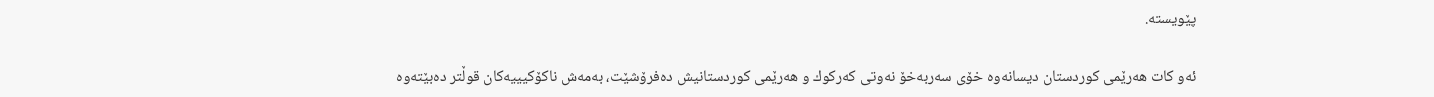پێویسته‌.

ئه‌و كات هه‌رێمی‌ كوردستان دیسانه‌وه‌ خۆی‌ سه‌ربه‌خۆ نه‌وتی‌ كه‌ركوك و هه‌رێمی‌ كوردستانیش ده‌فرۆشێت، به‌مه‌ش ناكۆكیییه‌كان قوڵتر ده‌بێته‌وه‌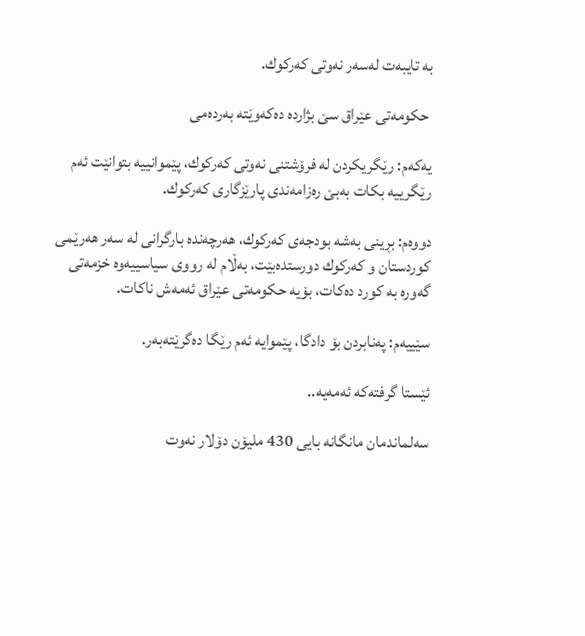به‌ تایبه‌ت له‌سه‌ر نه‌وتی‌ كه‌ركوك.

 حكومه‌تی‌ عێراق سێ‌ بژارده‌ ده‌كه‌وێته‌ به‌رده‌می‌

یه‌كه‌م: رێگریكردن له‌ فرۆشتنی‌ نه‌وتی‌ كه‌ركوك، پێموانییه‌ بتوانێت ئه‌م رێگرییه‌ بكات به‌بێ‌ ره‌زامه‌ندی‌ پارێزگاری‌ كه‌ركوك.

دووه‌م: بڕینی‌ به‌شه‌ بودجه‌ی‌ كه‌ركوك، هه‌رچه‌نده‌ بارگرانی‌ له‌ سه‌ر هه‌رێمی‌ كوردستان و كه‌ركوك دورستده‌بێت، به‌ڵام له‌ رووی‌ سیاسییه‌وه‌ خزمه‌تی‌ گه‌وره‌ به‌ كورد ده‌كات، بۆیه‌ حكومه‌تی‌ عێراق ئه‌مه‌ش ناكات.

سێییه‌م: په‌نابردن بۆ دادگا، پێموایه‌ ئه‌م رێگا ده‌گرێته‌به‌ر.

ئێستا گرفته‌كه‌ ئه‌مه‌یه‌..

سه‌لماندمان مانگانه‌ بایی 430 ملیۆن دۆلار نه‌وت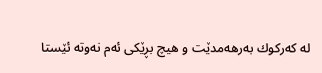له‌ كه‌ركوك به‌رهه‌مدێت و هیچ بڕێكی‌ ئه‌م نه‌وته‌ ئێستا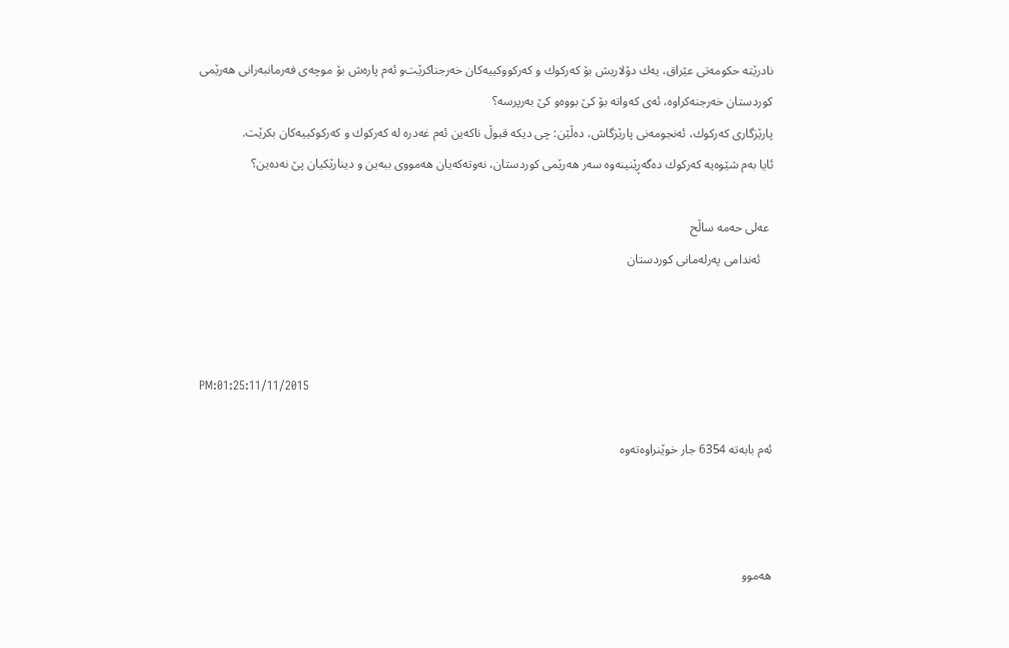نادرێته‌ حكومه‌تی‌ عێراق، یه‌ك دۆلاریش بۆ كه‌ركوك و كه‌ركووكییه‌كان خه‌رجناكرێت‌و ئه‌م پاره‌ش بۆ موچه‌ی‌ فه‌رمانبه‌رانی‌ هه‌رێمی‌ كوردستان خه‌رجنه‌كراوه‌، ئه‌ی‌ كه‌واته‌ بۆ كێ‌ بووه‌و كێ‌ به‌رپرسه‌؟
پارێزگاری‌ كه‌ركوك، ئه‌نجومه‌نی‌ پارێزگاش، ده‌ڵێن: چی‌ دیكه‌ قبوڵ ناكه‌ین ئه‌م غه‌دره‌ له‌ كه‌ركوك و كه‌ركوكییه‌كان بكرێت.
ئایا به‌م شێوه‌یه‌ كه‌ركوك ده‌گه‌ڕێنینه‌وه‌ سه‌ر هه‌رێمی‌ كوردستان، نه‌وته‌كه‌یان هه‌مووی‌ ببه‌ین و دینارێكیان پێ نه‌ده‌ین؟

 عه‌لی‌ حه‌مه‌ ساڵح
    ئه‌ندامی‌ په‌رله‌مانی‌ كوردستان



PM:01:25:11/11/2015

ئه‌م بابه‌ته 6354 جار خوێنراوه‌ته‌وه‌‌



هەموو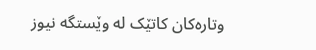وتارەکان کاتێک لە وێستگە نیوز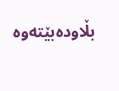بڵاودەبێتەوە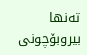تەنها بیروبۆچونی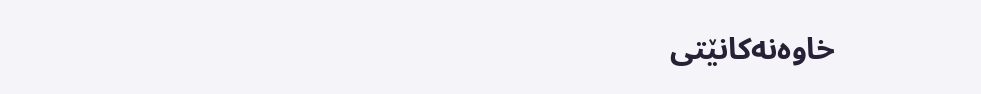خاوەنەکانێتی